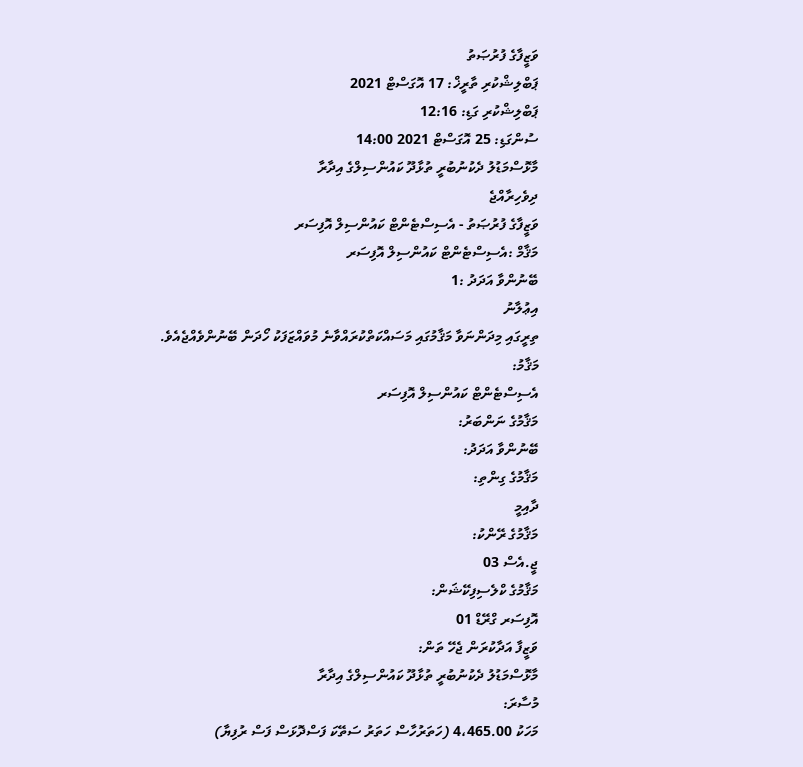ވަޒީފާގެ ފުރުޞަތު
ޕަބްލިޝްކުރި ތާރީޚް: 17 އޮގަސްޓް 2021
ޕަބްލިޝްކުރި ގަޑި: 12:16
ސުންގަޑި: 25 އޮގަސްޓް 2021 14:00
މާޅޮސްމަޑުލު ދެކުނުބުރީ ތުޅާދޫ ކައުންސިލްގެ އިދާރާ
ދިވެހިރާއްޖެ
ވަޒީފާގެ ފުރުޞަތު - އެސިސްޓެންޓް ކައުންސިލް އޮފިސަރ
މަޤާމް :އެސިސްޓެންޓް ކައުންސިލް އޮފިސަރ
ބޭނުންވާ އަދަދު :1
އިޢުލާނު
ތިރީގައި މިދަންނަވާ މަޤާމުގައި މަސައްކަތްކުރައްވާނެ މުވައްޒަފަކު ހޯދަން ބޭނުންވެއްޖެއެވެ.
މަޤާމު:
އެސިސްޓެންޓް ކައުންސިލް އޮފިސަރ
މަޤާމުގެ ނަންބަރު:
ބޭނުންވާ އަދަދު:
މަޤާމުގެ ގިންތި:
ދާއިމީ
މަޤާމުގެ ރޭންކު:
ޖީ.އެސް 03
މަޤާމުގެ ކްލެސިފިކޭޝަން:
އޮފިސަރ ގްރޭޑް 01
ވަޒީފާ އަދާކުރަން ޖެހޭ ތަން:
މާޅޮސްމަޑުލު ދެކުނުބުރީ ތުޅާދޫ ކައުންސިލްގެ އިދާރާ
މުސާރަ:
މަހަކު 4،465.00 (ހަތަރުހާސް ހަތަރު ސަތޭކަ ފަސްދޮޅަސް ފަސް ރުފިޔާ)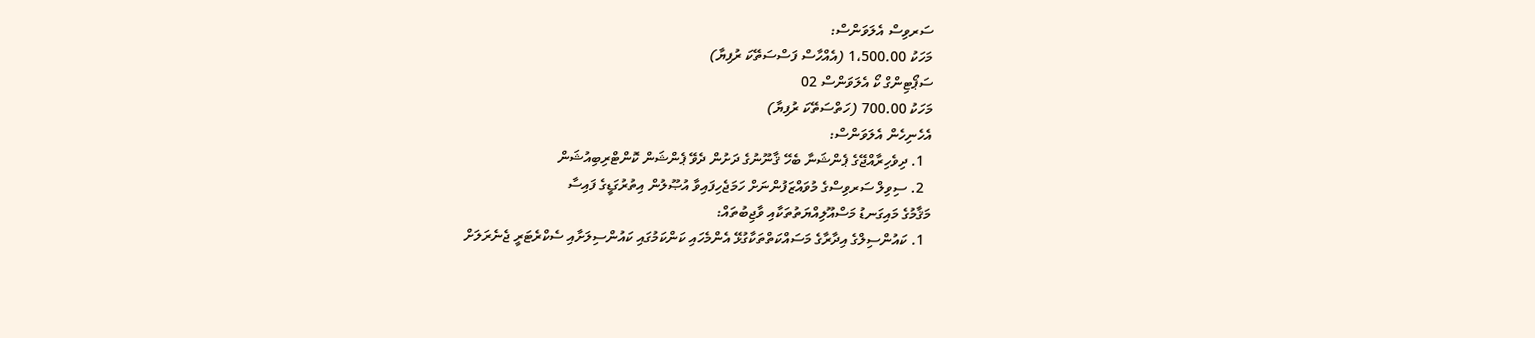ސަރވިސް އެލަވަންސް:
މަހަކު 1،500.00 (އެއްހާސް ފަސްސަތޭކަ ރުފިޔާ)
ސަޕޯޓިންގް ކޯ އެލަވަންސް 02
މަހަކު 700.00 (ހަތްސަތޭކަ ރުފިޔާ)
އެހެނިހެން އެލަވަންސް:
  1. ދިވެހިރާއްޖޭގެ ޕެންޝަނާ ބެހޭ ޤާނޫނުގެ ދަށުން ދެވޭ ޕެންޝަން ކޮންޓްރިބިއުޝަން
  2. ސިވިލް ސަރވިސްގެ މުވައްޒަފުންނަށް ހަމަޖެހިފައިވާ އުޞޫލުން އިތުރުގަޑީގެ ފައިސާ
މަޤާމުގެ މައިގަނޑު މަސްއޫލިއްޔަތުތަކާއި ވާޖިބުތައް:
  1. ކައުންސިލްގެ އިދާރާގެ މަސައްކަތްތަކާގުޅޭ އެންމެހައި ކަންކަމުގައި ކައުންސިލަށާއި ސެކްރެޓަރީ ޖެނެރަލަށް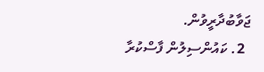ޖަވާބުދާރީވުން.
  2. ކައުންސިލުން ފާސްކުރާ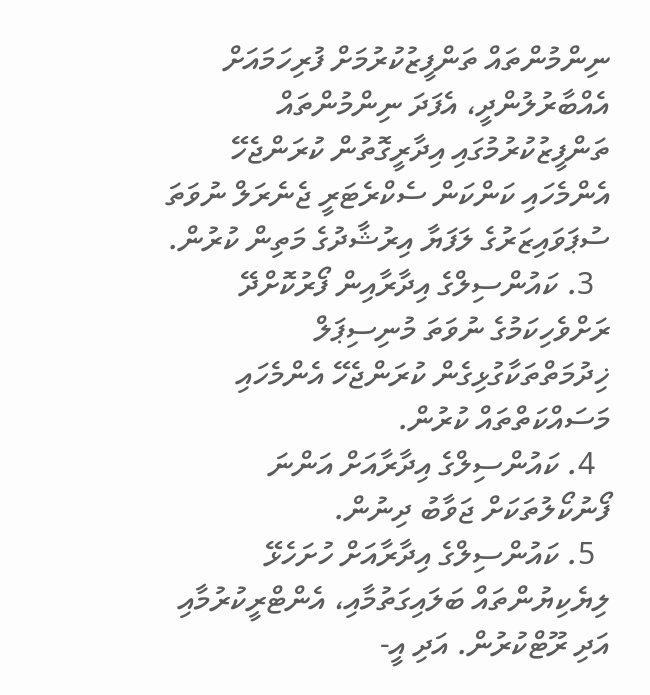ނިންމުންތައް ތަންފީޒުކުރުމަށް ފުރިހަމައަށް އެއްބާރުލުންދީ، އެފަދަ ނިންމުންތައް ތަންފީޒުކުރުމުގައި އިދާރީގޮތުން ކުރަންޖެހޭ އެންމެހައި ކަންކަން ސެކްރެޓަރީ ޖެނެރަލް ނުވަތަ ސުޕަވައިޒަރުގެ ލަފަޔާ އިރުޝާދުގެ މަތިން ކުރުން.
  3. ކައުންސިލްގެ އިދާރާއިން ފޯރުކޮށްދޭ ރަށްވެހިކަމުގެ ނުވަތަ މުނިސިޕަލް ޚިދުމަތްތަކާގުޅިގެން ކުރަންޖެހޭ އެންމެހައި މަސައްކަތްތައް ކުރުން.
  4. ކައުންސިލްގެ އިދާރާއަށް އަންނަ ފޯނުކޯލުތަކަށް ޖަވާބު ދިނުން.
  5. ކައުންސިލްގެ އިދާރާއަށް ހުށަހެޅޭ ލިޔެކިޔުންތައް ބަލައިގަތުމާއި، އެންޓްރީކުރުމާއި އަދި ރޫޓްކުރުން. އަދި އީ-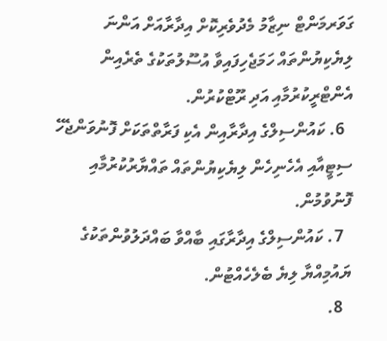ގަވަރމަންޓް ނިޒާމު މެދުވެރިކޮށް އިދާރާއަށް އަންނަ ލިޔެކިޔުންތައް ހަމަޖެހިފައިވާ އުސޫލުތަކުގެ ތެރެއިން އެންޓްރީކުރުމާއި އަދި ރޫޓްކުރުން.
  6. ކައުންސިލްގެ އިދާރާއިން އެކި ފަރާތްތަކަށް ފޮނުވަންޖެހޭ ސިޓީއާއި އެހެނިހެން ލިޔެކިޔުންތައް ތައްޔާރުކުރުމާއި ފޮނުވުމުން.
  7. ކައުންސިލްގެ އިދާރާގައި ބާއްވާ ބައްދަލުވުންތަކުގެ ޔައުމިއްޔާ ލިޔެ ބެލެހެއްޓުން.
  8.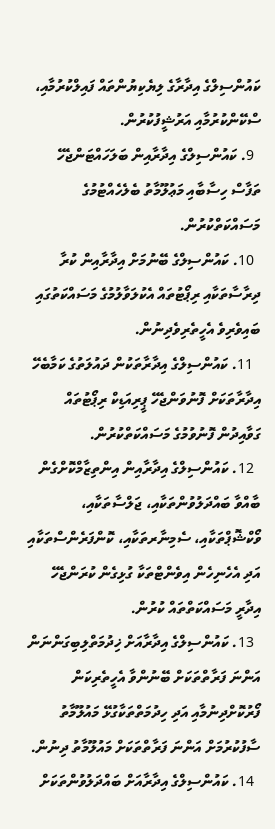ކައުންސިލްގެ އިދާރާގެ ލިޔެކިޔުންތައް ފައިލްކުރުމާއި، ސްކޭންކުރުމާއި އަރުޝީފުކުރުން.
  9. ކައުންސިލްގެ އިދާރާއިން ބަލަހައްޓަންޖެހޭ ތަފާސް ހިސާބާއި މަޢުލޫމާތު ބެލެހެއްޓުމުގެ މަސައްކަތްކުރުން.
  10. ކައުންސިލްގެ ބޭނުމަށް އިދާރާއިން ކުރާ ދިރާސާތަކާއި ރިޕޯޓުތައް އެކުލަވާލުމުގެ މަސައްކަތުގައި ބައިވެރިވެ އެހީތެރިވެދިނުން.
  11. ކައުންސިލްގެ އިދާރާތަކުން ދައުލަތުގެ ކަމާބެހޭ އިދާރާތަކަށް ފޮނުވަންޖެހޭ ޕީރިއަޑިކް ރިޕޯޓުތައް ގަވާއިދުން ފޮނުވުމުގެ މަސައްކަތްކުރުން.
  12. ކައުންސިލްގެ އިދާރާއިން އިންތިޒާމްކޮށްގެން ބާއްވާ ބައްދަލުވުންތަކާއި، ޖަލްސާތަކާއި، ވޯކްޝޮޕްތަކާއި، ސެމިނާރތަކާއި، ކޮންފަރެންސްތަކާއި އަދި އެހެނިހެން އިވެންޓްތަކާ ގުޅިގެން ކުރަންޖެހޭ އިދާރީ މަސައްކަތްތައް ކުރުން.
  13. ކައުންސިލްގެ އިދާރާއަށް ޚިދުމަތްލިބިގަންނަން އަންނަ ފަރާތްތަކަށް ބޭނުންވާ އެހީތެރިކަން ފޯރުކޮށްދިނުމާއި އަދި ހިދުމަތްތަކާގުޅޭ މައުލޫމާތު ސާފުކުރުމަށް އަންނަ ފަރާތްތަކަށް މައުލޫމާތު ދިނުން.
  14. ކައުންސިލްގެ އިދާރާއަށް ބައްދަލުވުންތަކަށް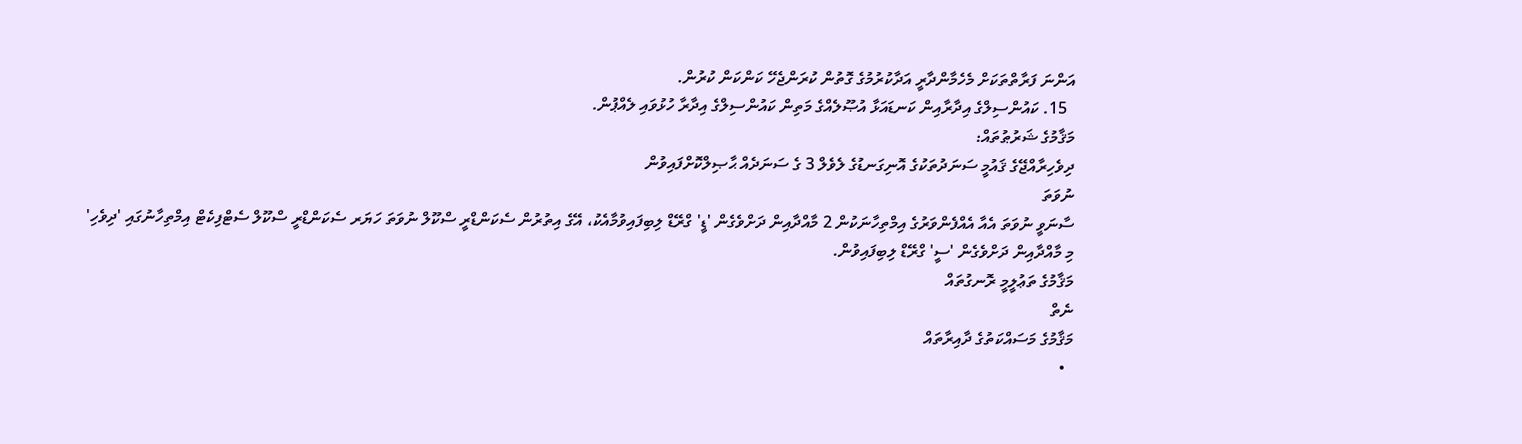އަންނަ ފަރާތްތަކަށް މެހެމާންދާރީ އަދާކުރުމުގެ ގޮތުން ކުރަންޖެހޭ ކަންކަން ކުރުން.
  15. ކައުންސިލްގެ އިދާރާއިން ކަނޑައަޅާ އުޞޫލެއްގެ މަތިން ކައުންސިލްގެ އިދާރާ ހުޅުވައި ލެއްޕުން.
މަޤާމުގެ ޝަރުޠުތައް:
ދިވެހިރާއްޖޭގެ ޤައުމީ ސަނަދުތަކުގެ އޮނިގަނޑުގެ ލެވެލް 3 ގެ ސަނަދެއް ޙާޞިލްކޮށްފައިވުން
ނުވަތަ
ސާނަވީ ނުވަތަ އެއާ އެއްފެންވަރުގެ އިމްތިހާނަކުން 2 މާއްދާއިން ދަށްވެގެން 'ޑީ' ގްރޭޑް ލިބިފައިވުމާއެކު، އޭގެ އިތުރުން ސެކަންޑްރީ ސްކޫލް ނުވަތަ ހަޔަރ ސެކަންޑްރީ ސްކޫލް ސެޓްފިކެޓް އިމްތިހާނުގައި 'ދިވެހި' މި މާއްދާއިން ދަށްވެގެން 'ސީ' ގްރޭޑް ލިބިފައިވުން.
މަޤާމުގެ ތަޢުލީމީ ރޮނގުތައް
ނެތް
މަޤާމުގެ މަސައްކަތުގެ ދާއިރާތައް
  •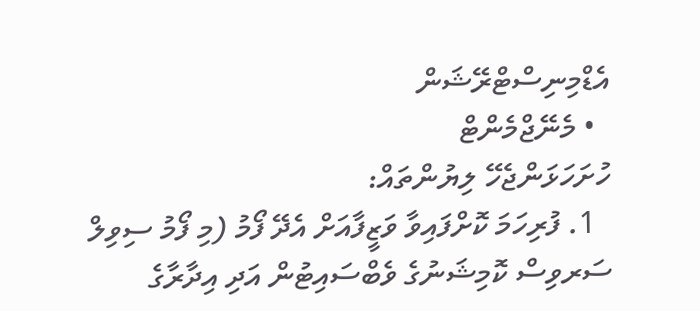އެޑްމިނިސްޓްރޭޝަން
  • މެނޭޖްމެންޓް
ހުށަހަޅަންޖެހޭ ލިޔުންތައް:
  1. ފުރިހަމަ ކޮށްފައިވާ ވަޒީފާއަށް އެދޭ ފޯމު (މި ފޯމު ސިވިލް ސަރވިސް ކޮމިޝަނުގެ ވެބްސައިޓުން އަދި އިދާރާގެ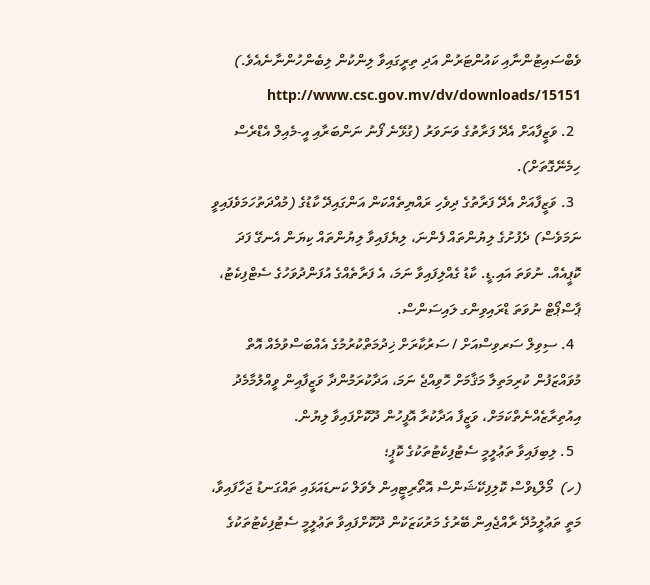ވެބްސައިޓުންނާއި ކައުންޓަރުން އަދި ތިރީގައިވާ ލިންކުން ލިބެންހުންނާނެއެވެ.) http://www.csc.gov.mv/dv/downloads/15151
  2. ވަޒީފާއަށް އެދޭ ފަރާތުގެ ވަނަވަރު (ގުޅޭނެ ފޯނު ނަންބަރާއި އީ-މެއިލް އެޑްރެސް ހިމެނޭގޮތަށް).
  3. ވަޒީފާއަށް އެދޭ ފަރާތުގެ ދިވެހި ރައްޔިތެއްކަން އަންގައިދޭ ކާޑުގެ (މުއްދަތުހަމަވެފައިވީ ނަމަވެސް) ދެފުށުގެ ލިޔުންތައް ފެންނަ، ލިޔެފައިވާ ލިޔުންތައް ކިޔަން އެނގޭ ފަދަ ކޮޕީއެއް. ނުވަތަ އައި.ޑީ. ކާޑު ގެއްލިފައިވާ ނަމަ، އެ ފަރާތެއްގެ އުފަންދުވަހުގެ ސެޓްފިކެޓު، ޕާސްޕޯޓް ނުވަތަ ޑްރައިވިންގ ލައިސަންސް.
  4. ސިވިލް ސަރވިސްއަށް / ސަރުކާރަށް ޚިދުމަތްކުރުމުގެ އެއްބަސްވުމެއް އޮތް މުވައްޒަފުން ކުރިމަތިލާ މަޤާމަށް ހޮވިއްޖެ ނަމަ، އަދާކުރަމުންދާ ވަޒީފާއިން ވީއްލުމާމެދު އިއުތިރާޒެއްނެތްކަމަށް، ވަޒީފާ އަދާކުރާ އޮފީހުން ދޫކޮށްފައިވާ ލިޔުން.
  5. ލިބިފައިވާ ތަޢުލީމީ ސެޓުފިކެޓުތަކުގެ ކޮޕީ؛
(ހ)  މޯލްޑިވްސް ކޮލިފިކޭޝަންސް އޮތޯރިޓީއިން ލެވަލް ކަނޑައަޅައި ތައްގަނޑު ޖަހާފައިވާ، މަތީ ތަޢުލީމުދޭ ރާއްޖެއިން ބޭރުގެ މަރުކަޒަކުން ދޫކޮށްފައިވާ ތަޢުލީމީ ސެޓުފިކެޓުތަކުގެ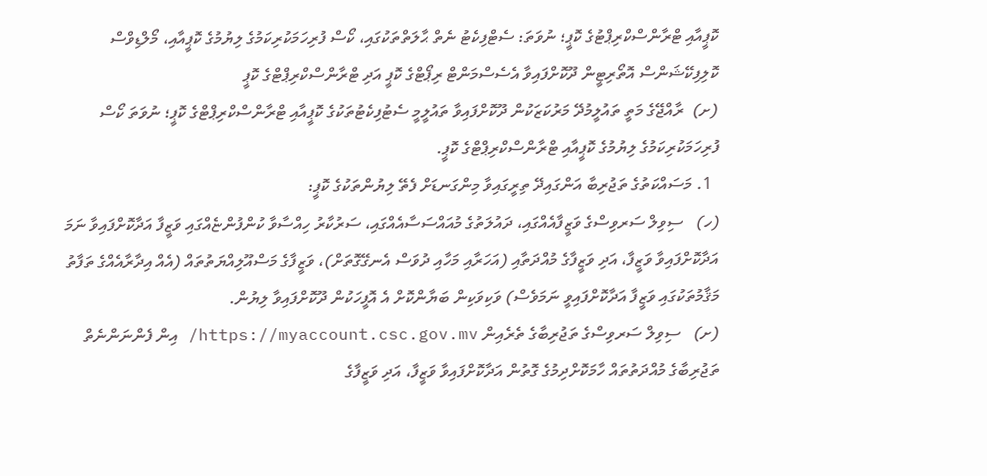ކޮޕީއާއި ޓްރާންސްކްރިޕްޓުގެ ކޮޕީ؛ ނުވަތަ: ސެޓްފިކެޓު ނެތް ޙާލަތްތަކުގައި، ކޯސް ފުރިހަމަކުރިކަމުގެ ލިޔުމުގެ ކޮޕީއާއި، މޯލްޑިވްސް ކޮލިފިކޭޝަންސް އޮތޯރިޓީން ދޫކޮށްފައިވާ އެސެސްމަންޓް ރިޕޯޓްގެ ކޮޕީ އަދި ޓްރާންސްކްރިޕްޓްގެ ކޮޕީ
(ށ)  ރާއްޖޭގެ މަތީ ތައުލީމުދޭ މަރުކަޒަކުން ދޫކޮށްފައިވާ ތައުލީމީ ސެޓުފިކެޓުތަކުގެ ކޮޕީއާއި ޓްރާންސްކްރިޕްޓްގެ ކޮޕީ؛ ނުވަތަ ކޯސް ފުރިހަމަކުރިކަމުގެ ލިޔުމުގެ ކޮޕީއާއި ޓްރާންސްކްރިޕްޓްގެ ކޮޕީ.
  1. މަސައްކަތުގެ ތަޖުރިބާ އަންގައިދޭ ތިރީގައިވާ މިންގަނޑަށް ފެތޭ ލިޔުންތަކުގެ ކޮޕީ:
(ހ)   ސިވިލް ސަރވިސްގެ ވަޒީފާއެއްގައި، ދައުލަތުގެ މުއައްސަސާއެއްގައި، ސަރުކާރު ހިއްސާވާ ކުންފުންޏެއްގައި ވަޒީފާ އަދާކޮށްފައިވާ ނަމަ އަދާކޮށްފައިވާ ވަޒީފާ، އަދި ވަޒީފާގެ މުއްދަތާއި (އަހަރާއި މަހާއި ދުވަސް އެނގޭގޮތަށް)، ވަޒީފާގެ މަސްއޫލިއްޔަތުތައް (އެއް އިދާރާއެއްގެ ތަފާތު މަޤާމުތަކުގައި ވަޒީފާ އަދާކޮށްފައިވީ ނަމަވެސް) ވަކިވަކިން ބަޔާންކޮށް އެ އޮފީހަކުން ދޫކޮށްފައިވާ ލިޔުން.
(ށ)   ސިވިލް ސަރވިސްގެ ތަޖުރިބާގެ ތެރެއިން https://myaccount.csc.gov.mv/ އިން ފެންނަންނެތް ތަޖުރިބާގެ މުއްދަތުތައް ހާމަކޮށްދިމުގެ ގޮތުން އަދާކޮށްފައިވާ ވަޒީފާ، އަދި ވަޒީފާގެ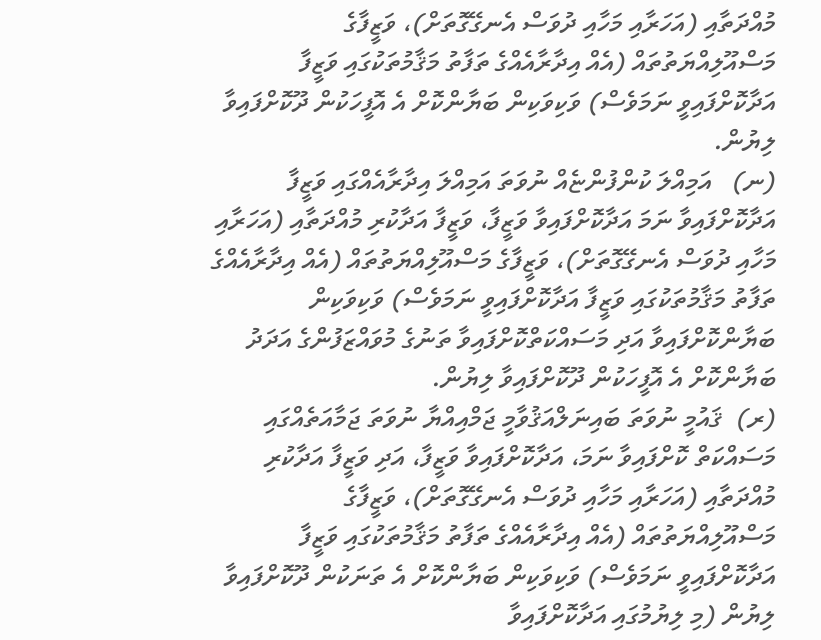މުއްދަތާއި (އަހަރާއި މަހާއި ދުވަސް އެނގޭގޮތަށް)، ވަޒީފާގެ މަސްއޫލިއްޔަތުތައް (އެއް އިދާރާއެއްގެ ތަފާތު މަޤާމުތަކުގައި ވަޒީފާ އަދާކޮށްފައިވީ ނަމަވެސް) ވަކިވަކިން ބަޔާންކޮށް އެ އޮފީހަކުން ދޫކޮށްފައިވާ ލިޔުން.
(ނ)   އަމިއްލަ ކުންފުންޏެއް ނުވަތަ އަމިއްލަ އިދާރާއެއްގައި ވަޒީފާ އަދާކޮށްފައިވާ ނަމަ އަދާކޮށްފައިވާ ވަޒީފާ، ވަޒީފާ އަދާކުރި މުއްދަތާއި (އަހަރާއި މަހާއި ދުވަސް އެނގޭގޮތަށް)، ވަޒީފާގެ މަސްއޫލިއްޔަތުތައް (އެއް އިދާރާއެއްގެ ތަފާތު މަޤާމުތަކުގައި ވަޒީފާ އަދާކޮށްފައިވީ ނަމަވެސް) ވަކިވަކިން ބަޔާންކޮށްފައިވާ އަދި މަސައްކަތްކޮށްފައިވާ ތަނުގެ މުވައްޒަފުންގެ އަދަދު ބަޔާންކޮށް އެ އޮފީހަކުން ދޫކޮށްފައިވާ ލިޔުން.
(ރ)  ޤައުމީ ނުވަތަ ބައިނަލްއަޤުވާމީ ޖަމްއިއްޔާ ނުވަތަ ޖަމާއަތެއްގައި މަސައްކަތް ކޮށްފައިވާ ނަމަ، އަދާކޮށްފައިވާ ވަޒީފާ، އަދި ވަޒީފާ އަދާކުރި މުއްދަތާއި (އަހަރާއި މަހާއި ދުވަސް އެނގޭގޮތަށް)، ވަޒީފާގެ މަސްއޫލިއްޔަތުތައް (އެއް އިދާރާއެއްގެ ތަފާތު މަޤާމުތަކުގައި ވަޒީފާ އަދާކޮށްފައިވީ ނަމަވެސް) ވަކިވަކިން ބަޔާންކޮށް އެ ތަނަކުން ދޫކޮށްފައިވާ ލިޔުން (މި ލިޔުމުގައި އަދާކޮށްފައިވާ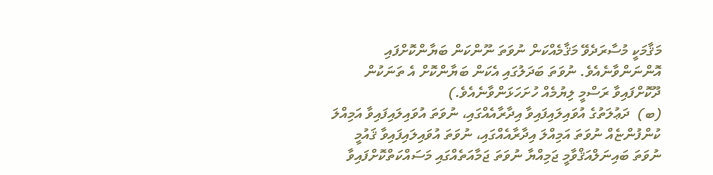މަޤާމަކީ މުސާރަދެވޭ މަޤާމެއްކަން ނުވަތަ ނޫންކަން ބަޔާންކޮށްފައި އޮންނަންވާނެއެވެ. ނުވަތަ ބަދަލުގައި އެކަން ބަޔާންކޮށް އެ ތަނަކުން ދޫކޮށްފައިވާ ރަސްމީ ލިޔުމެއް ހުށަހަޅަންވާނެއެވެ.)
(ބ)  ދަޢުލަތުގެ އުވައިލައިފައިވާ އިދާރާއެއްގައި، ނުވަތަ އުވައިލައިފައިވާ އަމިއްލަ ކުންފުންޏެއް ނުވަތަ އަމިއްލަ އިދާރާއެއްގައި، ނުވަތަ އުވައިލައިފައިވާ ޤައުމީ ނުވަތަ ބައިނަލްއަޤްވާމީ ޖަމިއްޔާ ނުވަތަ ޖަމާއަތެއްގައި މަސައްކަތްކޮށްފައިވާ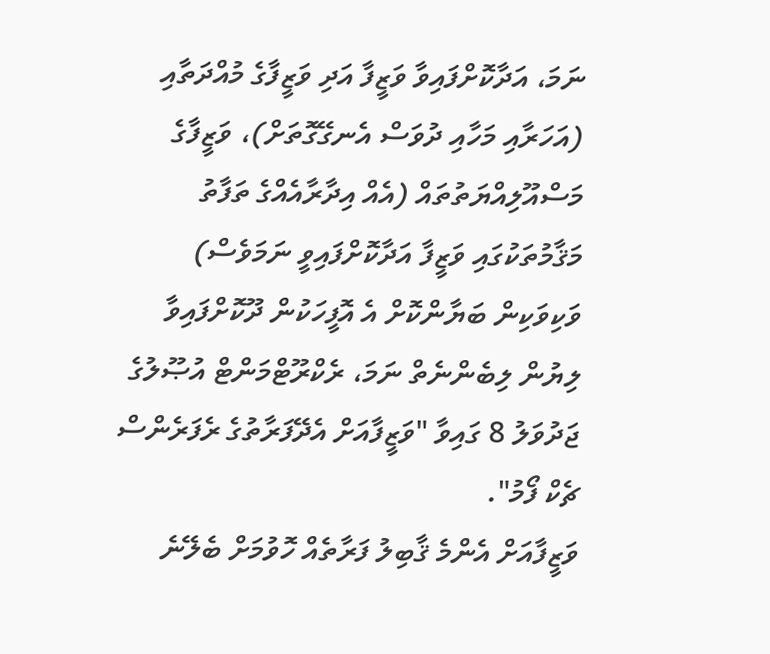ނަމަ، އަދާކޮށްފައިވާ ވަޒީފާ އަދި ވަޒީފާގެ މުއްދަތާއި (އަހަރާއި މަހާއި ދުވަސް އެނގޭގޮތަށް)، ވަޒީފާގެ މަސްއޫލިއްޔަތުތައް (އެއް އިދާރާއެއްގެ ތަފާތު މަޤާމުތަކުގައި ވަޒީފާ އަދާކޮށްފައިވީ ނަމަވެސް) ވަކިވަކިން ބަޔާންކޮށް އެ އޮފީހަކުން ދޫކޮށްފައިވާ ލިޔުން ލިބެންނެތް ނަމަ، ރެކްރޫޓްމަންޓް އުޞޫލުގެ ޖަދުވަލު 8 ގައިވާ "ވަޒީފާއަށް އެދޭފަރާތުގެ ރެފަރެންސް ޗެކް ފޯމު".
ވަޒީފާއަށް އެންމެ ޤާބިލު ފަރާތެއް ހޮވުމަށް ބެލޭނެ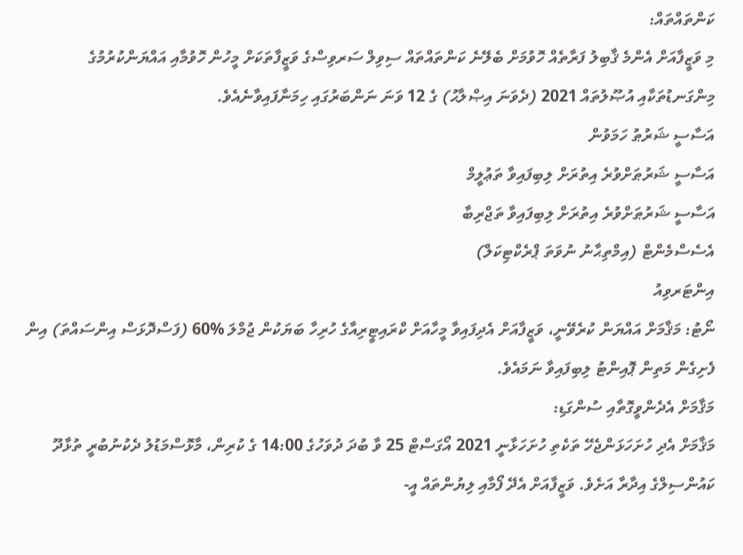ކަންތައްތައް:
މި ވަޒީފާއަށް އެންމެ ޤާބިލު ފަރާތެއް ހޮވުމަށް ބެލޭނެ ކަންތައްތައް ސިވިލް ސަރވިސްގެ ވަޒީފާތަކަށް މީހުން ހޮވުމާއި އައްޔަންކުރުމުގެ މިންގަނޑުތަކާއި އުޞޫލުތައް 2021 (ދެވަނަ އިޞްލާޙު) ގެ 12 ވަނަ ނަންބަރުގައި ހިމަނާފައިވާނެއެވެ.
އަސާސީ ޝަރުޠު ހަމަވުން
އަސާސީ ޝަރުޠަށްވުރެ އިތުރަށް ލިބިފައިވާ ތަޢުލީމް
އަސާސީ ޝަރުޠަށްވުރެ އިތުރަށް ލިބިފައިވާ ތަޖްރިބާ
އެސެސްމެންޓް (އިމްތިޙާނު ނުވަތަ ޕްރެކްޓިކަލް)
އިންޓަރވިއު
ނޯޓު: މަޤާމަށް އައްޔަން ކުރެވޭނީ، ވަޒީފާއަށް އެދިފައިވާ މީހާއަށް ކްރައިޓީރިއާގެ ހުރިހާ ބަޔަކުން ޖުމްލަ %60 (ފަސްދޮޅަސް އިންސައްތަ) އިން ފެށިގެން މަތިން ޕޮއިންޓު ލިބިފައިވާ ނަމައެވެ.
މަޤާމަށް އެދެންވީގޮތާއި ސުންގަޑި:
މަޤާމަށް އެދި ހުށަހަޅަންޖެހޭ ތަކެތި ހުށަހަޅާނީ 2021 އޯގަސްޓް 25 ވާ ބުދަ ދުވަހުގެ 14:00 ގެ ކުރިން، މާޅޮސްމަޑުލު ދެކުނުބުރީ ތުޅާދޫ ކައުންސިލްގެ އިދާރާ އަށެވެ. ވަޒީފާއަށް އެދޭ ފޯމާއި ލިޔުންތައް އީ-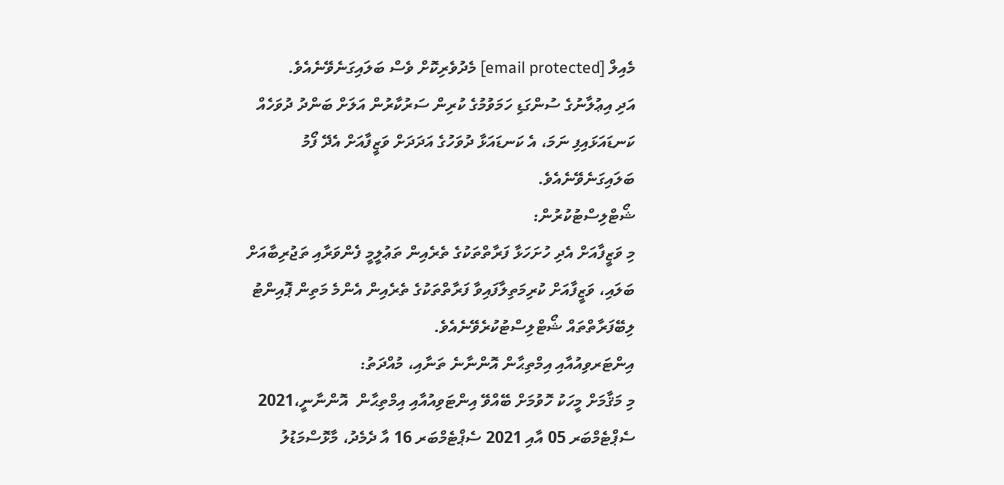މެއިލް [email protected] މެދުވެރިކޮށް ވެސް ބަލައިގަނެވޭނެއެވެ.
އަދި އިޢުލާނުގެ ސުންގަޑި ހަމަވުމުގެ ކުރިން ސަރުކާރުން އަލަށް ބަންދު ދުވަހެއް ކަނޑައަޅައިފި ނަމަ، އެ ކަނޑައަޅާ ދުވަހުގެ އަދަދަށް ވަޒީފާއަށް އެދޭ ފޯމު ބަލައިގަނެވޭނެއެވެ.
ޝޯޓްލިސްޓުކުރުން:
މި ވަޒީފާއަށް އެދި ހުށަހަޅާ ފަރާތްތަކުގެ ތެރެއިން ތަޢުލީމީ ފެންވަރާއި ތަޖުރިބާއަށް ބަލައި، ވަޒީފާއަށް ކުރިމަތިލާފައިވާ ފަރާތްތަކުގެ ތެރެއިން އެންމެ މަތިން ޕޮއިންޓު ލިބޭފަރާތްތައް ޝޯޓްލިސްޓުކުރެވޭނެއެވެ.
އިންޓަރވިއުއާއި އިމްތިޙާން އޮންނާނެ ތަނާއި، މުއްދަތު:
މި މަޤާމަށް މީހަކު ހޮވުމަށް ބޭއްވޭ އިންޓަވިއުއާއި އިމްތިޙާން  އޮންނާނީ،2021  ސެޕްޓެމްބަރ 05 އާއި 2021 ސެޕްޓެމްބަރ 16 އާ ދެމެދު، މާޅޮސްމަޑުލު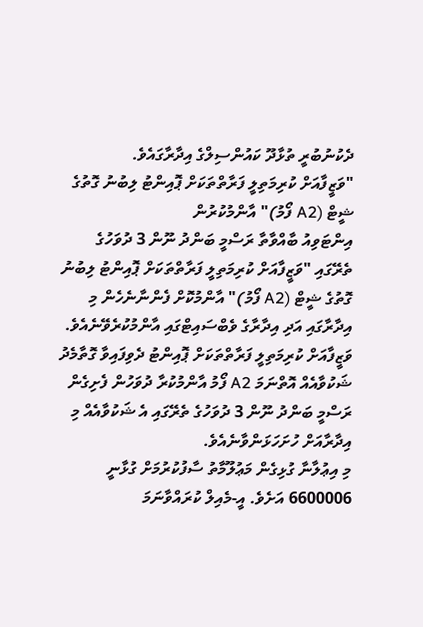ދެކުނުބުރީ ތުޅާދޫ ކައުންސިލްގެ އިދާރާގައެވެ.
"ވަޒީފާއަށް ކުރިމަތިލީ ފަރާތްތަކަށް ޕޮއިންޓު ލިބުނު ގޮތުގެ ޝީޓް (A2 ފޯމު)" އާންމުކުރުން
އިންޓަވިއު ބާއްވާތާ ރަސްމީ ބަންދު ނޫން 3 ދުވަހުގެ ތެރޭގައި "ވަޒީފާއަށް ކުރިމަތިލީ ފަރާތްތަކަށް ޕޮއިންޓު ލިބުނު ގޮތުގެ ޝީޓް (A2 ފޯމު)" އާންމުކޮށް ފެންނާނެހެން މި އިދާރާގައި އަދި އިދާރާގެ ވެބްސައިޓްގައި އާންމުކުރެވޭނެއެވެ. ވަޒީފާއަށް ކުރިމަތިލީ ފަރާތްތަކަށް ޕޮއިންޓު ދެވިފައިވާ ގޮތާމެދު ޝަކުވާއެއް އޮތްނަމަ A2 ފޯމު އާންމުކުރާ ދުވަހުން ފެށިގެން ރަސްމީ ބަންދު ނޫން 3 ދުވަހުގެ ތެރޭގައި އެ ޝަކުވާއެއް މި އިދާރާއަށް ހުށަހަޅަންވާނެއެވެ.
މި އިޢުލާނާ ގުޅިގެން މަޢުލޫމާތު ސާފުކުރުމަށް ގުޅާނީ 6600006 އަށެވެ. އީ-މެއިލް ކުރައްވާނަމަ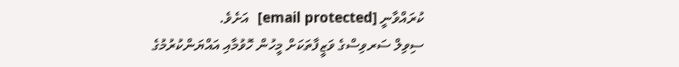ކުރައްވާނީ [email protected]  އަށެވެ.
ސިވިލް ސަރވިސްގެ ވަޒީފާތަކަށް މީހުން ހޮވުމާއި އައްޔަންކުރުމުގެ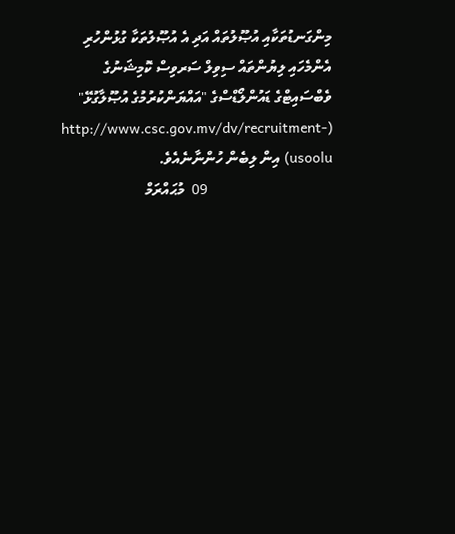މިންގަނޑުތަކާއި އުޞޫލުތައް އަދި އެ އުޞޫލުތަކާ ގުޅުންހުރި އެންމެހައި ލިޔުންތައް ސިވިލް ސަރވިސް ކޮމިޝަނުގެ ވެބްސައިޓްގެ ޑައުންލޯޑްސްގެ "އައްޔަންކުރުމުގެ އުޞޫލާގުޅޭ" (http://www.csc.gov.mv/dv/recruitment-usoolu) އިން ލިބެން ހުންނާނެއެވެ.
                                  09  މުޙައްރަމް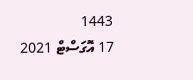1443
17 އޮގަސްޓް 2021